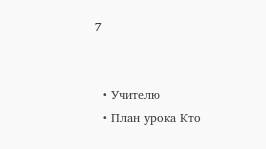7


  • Учителю
  • План урока Кто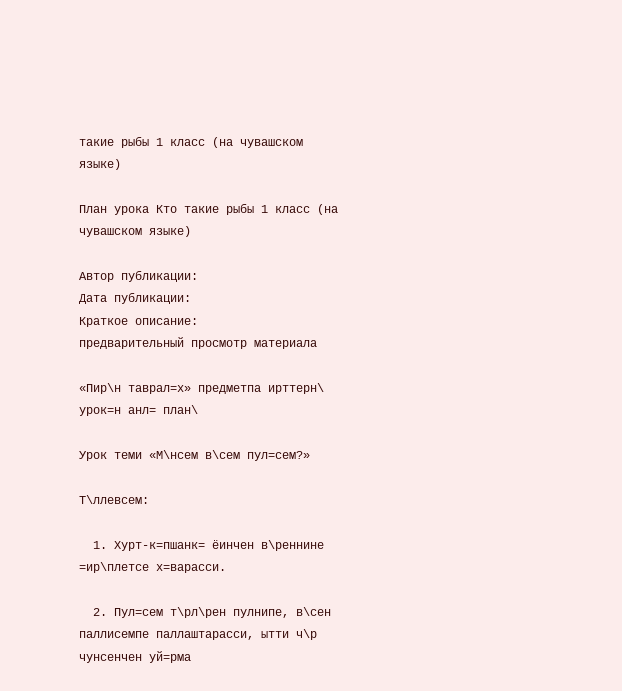такие рыбы 1 класс (на чувашском языке)

План урока Кто такие рыбы 1 класс (на чувашском языке)

Автор публикации:
Дата публикации:
Краткое описание:
предварительный просмотр материала

«Пир\н таврал=х» предметпа ирттерн\ урок=н анл= план\

Урок теми «М\нсем в\сем пул=сем?»

Т\ллевсем:

  1. Хурт-к=пшанк= ёинчен в\реннине =ир\плетсе х=варасси.

  2. Пул=сем т\рл\рен пулнипе, в\сен паллисемпе паллаштарасси, ытти ч\р чунсенчен уй=рма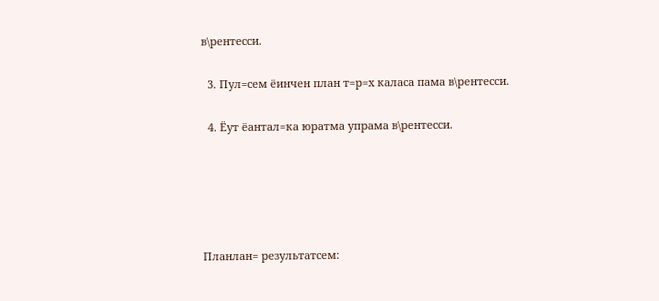в\рентесси.

  3. Пул=сем ёинчен план т=р=х каласа пама в\рентесси.

  4. Ёут ёантал=ка юратма упрама в\рентесси.





Планлан= результатсем: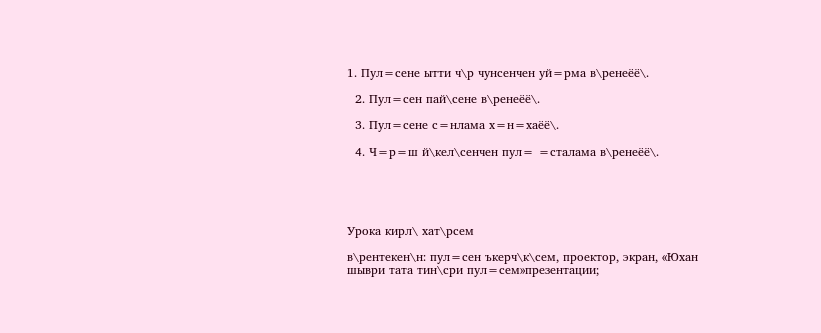1. Пул=сене ытти ч\р чунсенчен уй=рма в\ренеёё\.

  2. Пул=сен пай\сене в\ренеёё\.

  3. Пул=сене с=нлама х=н=хаёё\.

  4. Ч=р=ш й\кел\сенчен пул= =сталама в\ренеёё\.





Урока кирл\ хат\рсем

в\рентекен\н: пул=сен ъкерч\к\сем, проектор, экран, «Юхан шыври тата тин\сри пул=сем»презентации;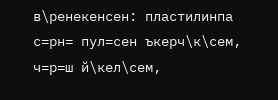в\ренекенсен: пластилинпа с=рн= пул=сен ъкерч\к\сем, ч=р=ш й\кел\сем,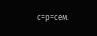с=р=сем.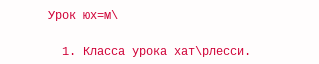Урок юх=м\

  1. Класса урока хат\рлесси.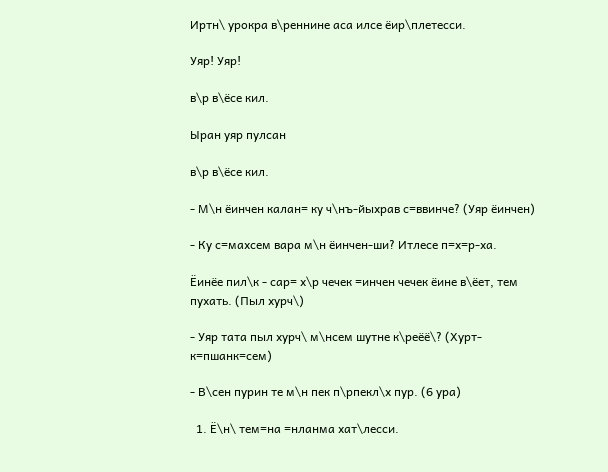Иртн\ урокра в\реннине аса илсе ёир\плетесси.

Уяр! Уяр!

в\р в\ёсе кил.

Ыран уяр пулсан

в\р в\ёсе кил.

- М\н ёинчен калан= ку ч\нъ-йыхрав с=ввинче? (Уяр ёинчен)

- Ку с=махсем вара м\н ёинчен-ши? Итлесе п=х=р-ха.

Ёинёе пил\к - сар= х\р чечек =инчен чечек ёине в\ёет, тем пухать. (Пыл хурч\)

- Уяр тата пыл хурч\ м\нсем шутне к\реёё\? (Хурт-к=пшанк=сем)

- В\сен пурин те м\н пек п\рпекл\х пур. (6 ура)

  1. Ё\н\ тем=на =нланма хат\лесси.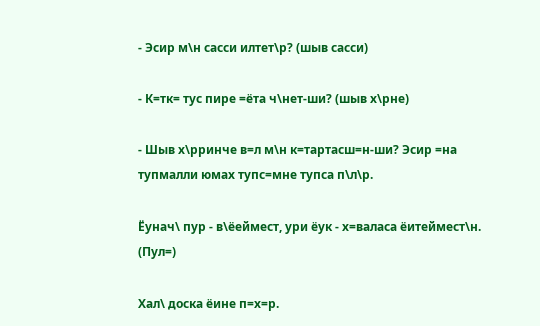- Эсир м\н сасси илтет\р? (шыв сасси)

- К=тк= тус пире =ёта ч\нет-ши? (шыв х\рне)

- Шыв х\рринче в=л м\н к=тартасш=н-ши? Эсир =на тупмалли юмах тупс=мне тупса п\л\р.

Ёунач\ пур - в\ёеймест, ури ёук - х=валаса ёитеймест\н. (Пул=)

Хал\ доска ёине п=х=р.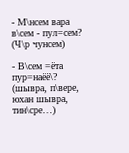- М\нсем вара в\сем - пул=сем? (Ч\р чунсем)

- В\сем =ёта пур=наёё\? (шывра, п\вере, юхан шывра, тин\сре…)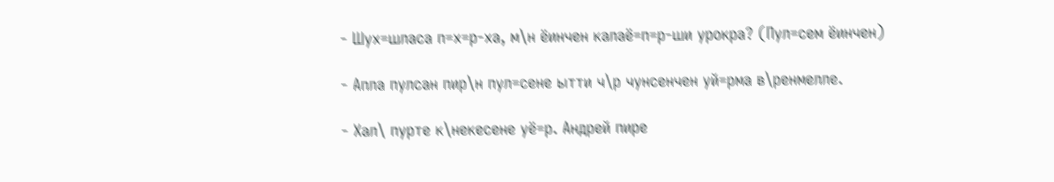- Шух=шласа п=х=р-ха, м\н ёинчен калаё=п=р-ши урокра? (Пул=сем ёинчен)

- Апла пулсан пир\н пул=сене ытти ч\р чунсенчен уй=рма в\ренмелле.

- Хал\ пурте к\некесене уё=р. Андрей пире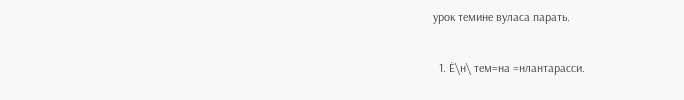урок темине вуласа парать.

  1. Ё\н\ тем=на =нлантарасси.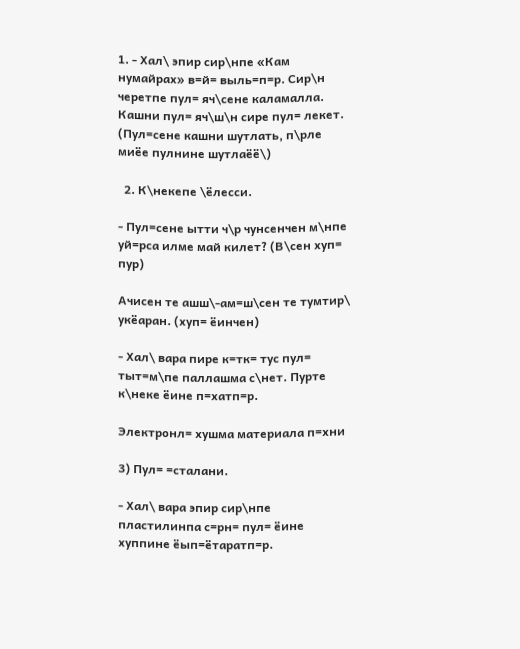1. - Хал\ эпир сир\нпе «Кам нумайрах» в=й= выль=п=р. Сир\н черетпе пул= яч\сене каламалла. Кашни пул= яч\ш\н сире пул= лекет. (Пул=сене кашни шутлать, п\рле миёе пулнине шутлаёё\)

  2. К\некепе \ёлесси.

- Пул=сене ытти ч\р чунсенчен м\нпе уй=рса илме май килет? (В\сен хуп= пур)

Ачисен те ашш\-ам=ш\сен те тумтир\ укёаран. (хуп= ёинчен)

- Хал\ вара пире к=тк= тус пул= тыт=м\пе паллашма с\нет. Пурте к\неке ёине п=хатп=р.

Электронл= хушма материала п=хни

3) Пул= =сталани.

- Хал\ вара эпир сир\нпе пластилинпа с=рн= пул= ёине хуппине ёып=ётаратп=р.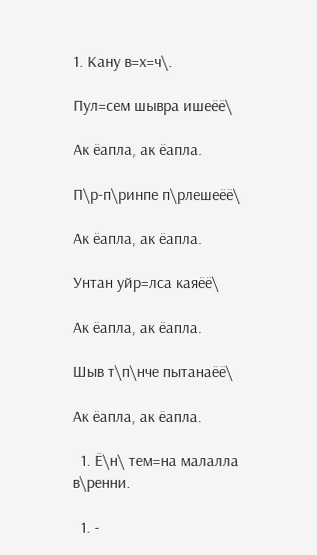1. Кану в=х=ч\.

Пул=сем шывра ишеёё\

Ак ёапла, ак ёапла.

П\р-п\ринпе п\рлешеёё\

Ак ёапла, ак ёапла.

Унтан уйр=лса каяёё\

Ак ёапла, ак ёапла.

Шыв т\п\нче пытанаёё\

Ак ёапла, ак ёапла.

  1. Ё\н\ тем=на малалла в\ренни.

  1. -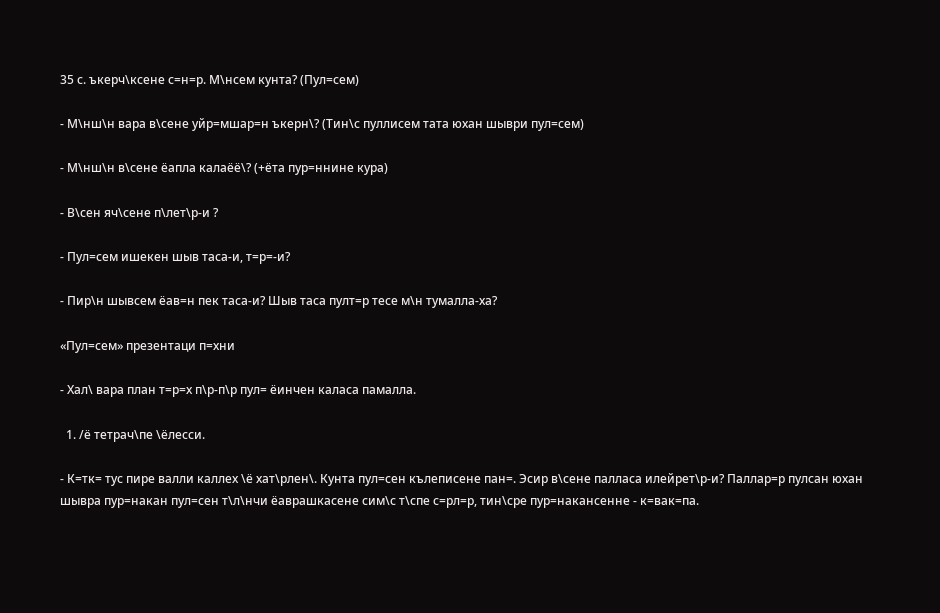35 с. ъкерч\ксене с=н=р. М\нсем кунта? (Пул=сем)

- М\нш\н вара в\сене уйр=мшар=н ъкерн\? (Тин\с пуллисем тата юхан шыври пул=сем)

- М\нш\н в\сене ёапла калаёё\? (+ёта пур=ннине кура)

- В\сен яч\сене п\лет\р-и ?

- Пул=сем ишекен шыв таса-и, т=р=-и?

- Пир\н шывсем ёав=н пек таса-и? Шыв таса пулт=р тесе м\н тумалла-ха?

«Пул=сем» презентаци п=хни

- Хал\ вара план т=р=х п\р-п\р пул= ёинчен каласа памалла.

  1. /ё тетрач\пе \ёлесси.

- К=тк= тус пире валли каллех \ё хат\рлен\. Кунта пул=сен кълеписене пан=. Эсир в\сене палласа илейрет\р-и? Паллар=р пулсан юхан шывра пур=накан пул=сен т\л\нчи ёаврашкасене сим\с т\спе с=рл=р, тин\сре пур=накансенне - к=вак=па.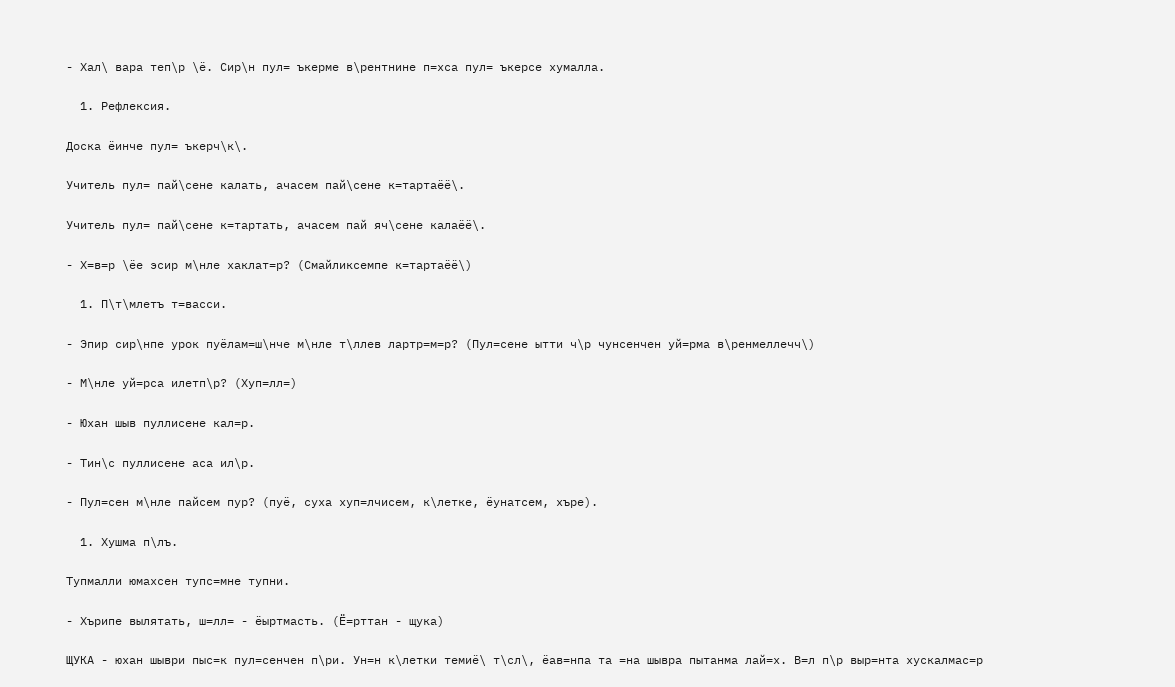- Хал\ вара теп\р \ё. Сир\н пул= ъкерме в\рентнине п=хса пул= ъкерсе хумалла.

  1. Рефлексия.

Доска ёинче пул= ъкерч\к\.

Учитель пул= пай\сене калать, ачасем пай\сене к=тартаёё\.

Учитель пул= пай\сене к=тартать, ачасем пай яч\сене калаёё\.

- Х=в=р \ёе эсир м\нле хаклат=р? (Смайликсемпе к=тартаёё\)

  1. П\т\млетъ т=васси.

- Эпир сир\нпе урок пуёлам=ш\нче м\нле т\ллев лартр=м=р? (Пул=сене ытти ч\р чунсенчен уй=рма в\ренмеллечч\)

- М\нле уй=рса илетп\р? (Хуп=лл=)

- Юхан шыв пуллисене кал=р.

- Тин\с пуллисене аса ил\р.

- Пул=сен м\нле пайсем пур? (пуё, суха хуп=лчисем, к\летке, ёунатсем, хъре).

  1. Хушма п\лъ.

Тупмалли юмахсен тупс=мне тупни.

- Хърипе вылятать, ш=лл= - ёыртмасть. (Ё=рттан - щука)

ЩУКА - юхан шыври пыс=к пул=сенчен п\ри. Ун=н к\летки темиё\ т\сл\, ёав=нпа та =на шывра пытанма лай=х. В=л п\р выр=нта хускалмас=р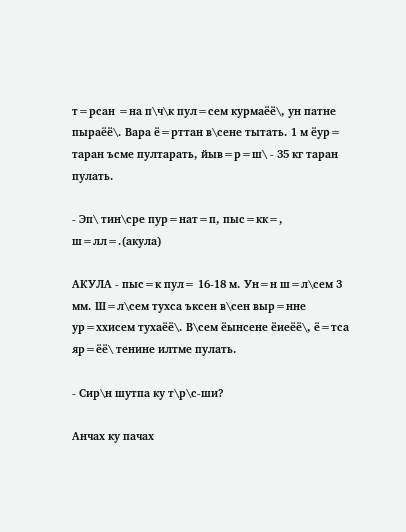т=рсан =на п\ч\к пул=сем курмаёё\, ун патне пыраёё\. Вара ё=рттан в\сене тытать. 1 м ёур= таран ъсме пултарать, йыв=р=ш\ - 35 кг таран пулать.

- Эп\ тин\сре пур=нат=п, пыс=кк=, ш=лл=.(акула)

АКУЛА - пыс=к пул= 16-18 м. Ун=н ш=л\сем 3 мм. Ш=л\сем тухса ъксен в\сен выр=нне ур=ххисем тухаёё\. В\сем ёынсене ёиеёё\, ё=тса яр=ёё\ тенине илтме пулать.

- Сир\н шутпа ку т\р\с-ши?

Анчах ку пачах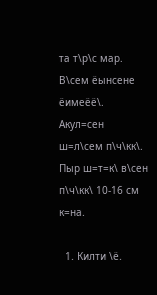та т\р\с мар. В\сем ёынсене ёимеёё\. Акул=сен ш=л\сем п\ч\кк\. Пыр ш=т=к\ в\сен п\ч\кк\ 10-16 см к=на.

  1. Килти \ё.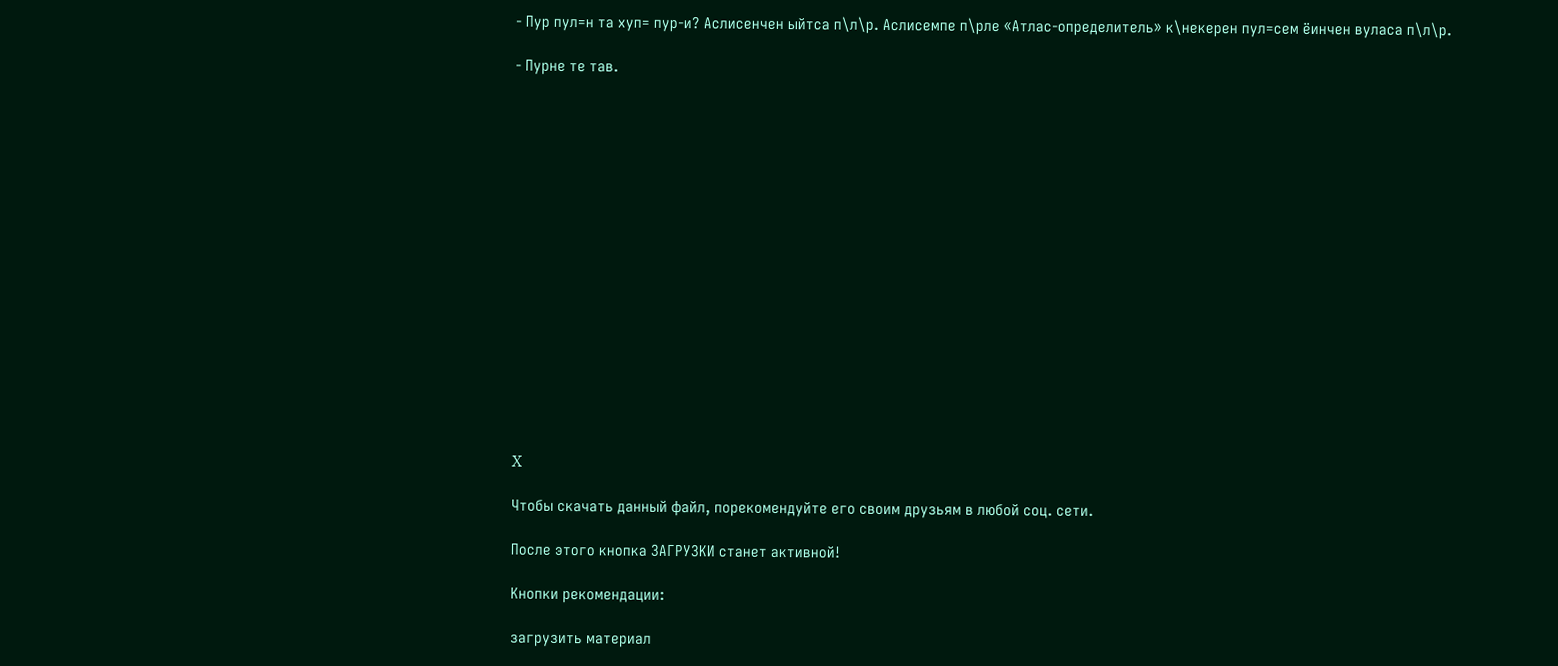- Пур пул=н та хуп= пур-и? Аслисенчен ыйтса п\л\р. Аслисемпе п\рле «Атлас-определитель» к\некерен пул=сем ёинчен вуласа п\л\р.

- Пурне те тав.

















X

Чтобы скачать данный файл, порекомендуйте его своим друзьям в любой соц. сети.

После этого кнопка ЗАГРУЗКИ станет активной!

Кнопки рекомендации:

загрузить материал